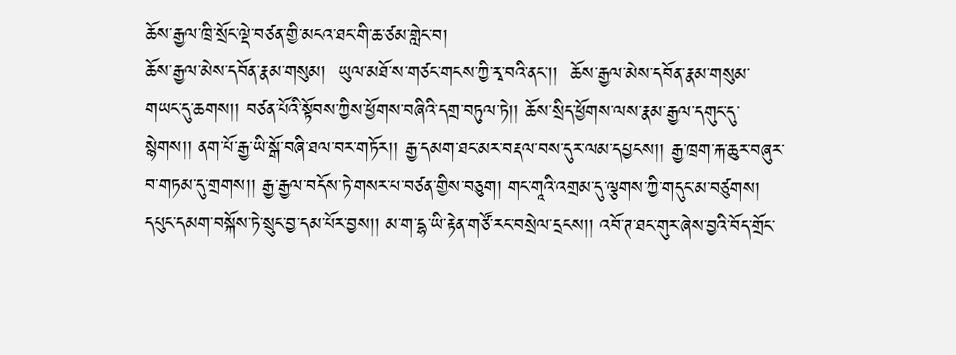ཆོས་རྒྱལ་ཁྲི་སྲོང་ལྡེ་བཙན་གྱི་མངའ་ཐང་གི་ཆ་ཙམ་གླེང་བ།
ཆོས་རྒྱལ་མེས་དབོན་རྣམ་གསུམ།  ཡུལ་མཐོ་ས་གཙང་གངས་ཀྱི་རྭ་བའི་ནང་།།  ཆོས་རྒྱལ་མེས་དབོན་རྣམ་གསུམ་གཡང་དུ་ཆགས།། བཙན་པོའི་སྟོབས་ཀྱིས་ཕྱོགས་བཞིའི་དགྲ་བཏུལ་ཏེ།། ཆོས་སྲིད་ཕྱོགས་ལས་རྣམ་རྒྱལ་དགུང་དུ་སྙེགས།། ནག་པོ་རྒྱ་ཡི་སྒོ་བཞི་ཐལ་བར་གཏོར།། རྒྱ་དམག་ཐང་མར་བརྡལ་བས་དུར་ལམ་དཔྱངས།། རྒྱ་ཁྲག་རྐ་ཆུར་བཞུར་བ་གཏམ་དུ་གྲགས།། རྒྱ་རྒྱལ་བདོས་ཏེ་གསར་པ་བཙན་གྱིས་བཅུག། གང་གཱའི་འགྲམ་དུ་ལྕགས་ཀྱི་གདུང་མ་བཙུགས། དཔུང་དམག་བསྐོས་ཏེ་སྲུང་བྱ་དམ་པོར་བྱས།། མ་ག་དྷ་ཡི་རྟེན་གཙོ་རང་བསྲེལ་དྲངས།། འབོ་ཊ་ཐང་གུར་ཞེས་བྱའི་བོད་གྲོང་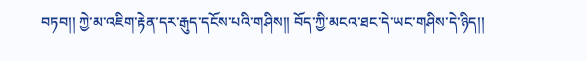བཏབ།། ཀྱེ་མ་འཇིག་རྟེན་དར་རྒུད་དངོས་པའི་གཤིས།། བོད་ཀྱི་མངའ་ཐང་དེ་ཡང་གཤིས་དེ་ཉིད།།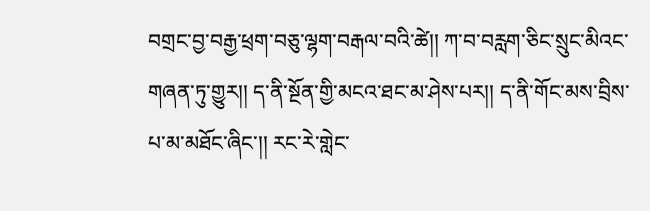བགྲང་བྱ་བརྒྱ་ཕྲག་བཅུ་ལྷག་བརྒལ་བའི་ཚེ།། ཀ་བ་བརླག་ཅིང་སྲུང་མིའང་གཞན་ཏུ་གྱུར།། ད་ནི་སྔོན་གྱི་མངའ་ཐང་མ་ཤེས་པར།། ད་ནི་གོང་མས་བྲིས་པ་མ་མཐོང་ཞིང་།། རང་རེ་གླེང་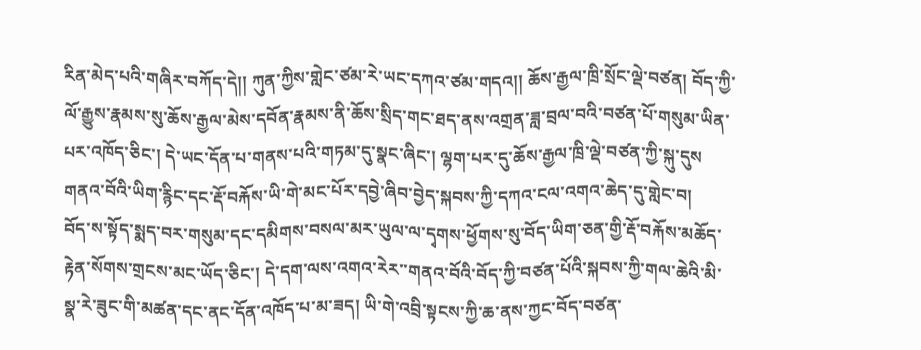རིན་མེད་པའི་གཞིར་བཀོད་དེ།། ཀུན་ཀྱིས་གླེང་ཙམ་རེ་ཡང་དཀའ་ཙམ་གདའ།། ཆོས་རྒྱལ་ཁྲི་སྲོང་ལྡེ་བཙན། བོད་ཀྱི་ལོ་རྒྱུས་རྣམས་སུ་ཆོས་རྒྱལ་མེས་དབོན་རྣམས་ནི་ཆོས་སྲིད་གང་ཐད་ནས་འགྲན་ཟླ་བྲལ་བའི་བཙན་པོ་གསུམ་ཡིན་པར་འཁོད་ཅིང་། དེ་ཡང་དོན་པ་གནས་པའི་གཏམ་དུ་སྣང་ཞིང་། ལྷག་པར་དུ་ཆོས་རྒྱལ་ཁྲི་ལྡེ་བཙན་ཀྱི་སྐུ་དུས
གནའ་བོའི་ཡིག་རྙིང་དང་རྡོ་བརྐོས་ཡི་གེ་མང་པོར་དབྱེ་ཞིབ་བྱེད་སྐབས་ཀྱི་དཀའ་ངལ་འགའ་ཆེད་དུ་གླེང་བ།
བོད་ས་སྟོད་སྨད་བར་གསུམ་དང་དམིགས་བསལ་མར་ཡུལ་ལ་དྭགས་ཕྱོགས་སུ་བོད་ཡིག་ཅན་གྱི་རྡོ་བརྐོས་མཆོད་རྟེན་སོགས་གྲངས་མང་ཡོད་ཅིང་། དེ་དག་ལས་འགའ་རེར་་གནའ་བོའི་བོད་ཀྱི་བཙན་པོའི་སྐབས་ཀྱི་གལ་ཆེའི་མི་སྣ་རེ་ཟུང་གི་མཚན་དང་ནང་དོན་འཁོད་པ་མ་ཟད། ཡི་གེ་འབྲི་སྟངས་ཀྱི་ཆ་ནས་ཀྱང་བོད་བཙན་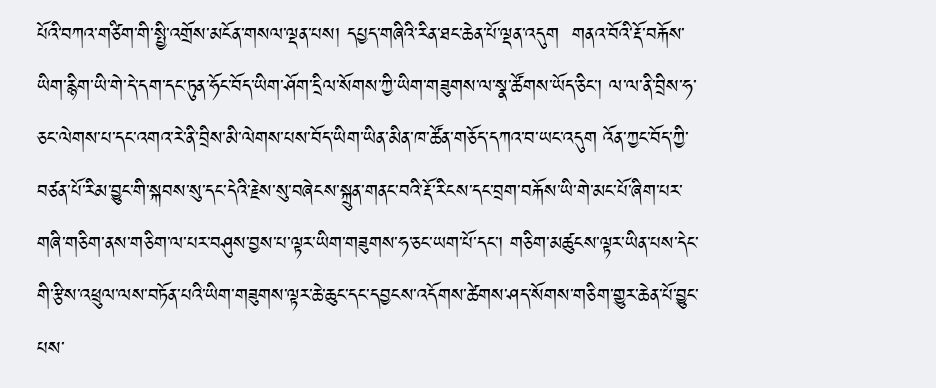པོའི་བཀའ་གཙིག་གི་སྤྱི་འགྲོས་མངོན་གསལ་ལྡན་པས། དཔྱད་གཞིའི་རིན་ཐང་ཆེན་པོ་ལྡན་འདུག  གནའ་བོའི་རྡོ་བརྐོས་ཡིག་རྙིག་ཡི་གེ་དེ་དག་དང་ཏུན་ཧོང་བོད་ཡིག་ཤོག་དྲིལ་སོགས་ཀྱི་ཡིག་གཟུགས་ལ་སྣ་ཚོགས་ཡོད་ཅིང་། ལ་ལ་ནི་བྲིས་ཧ་ཅང་ལེགས་པ་དང་འགའ་རེ་ནི་བྲིས་མི་ལེགས་པས་བོད་ཡིག་ཡིན་མིན་ཁ་ཚོན་གཅོད་དཀའ་བ་ཡང་འདུག འོན་ཀྱང་བོད་ཀྱི་བཙན་པོ་རིམ་བྱུང་གི་སྐབས་སུ་དང་དེའི་རྗེས་སུ་བཞེངས་སྐྲུན་གནང་བའི་རྡོ་རིངས་དང་བྲག་བརྐོས་ཡི་གེ་མང་པོ་ཞིག་པར་གཞི་གཅིག་ནས་གཅིག་ལ་པར་བཤུས་བྱས་པ་ལྟར་ཡིག་གཟུགས་ཧ་ཅང་ཡག་པོ་དང་། གཅིག་མཚུངས་ལྟར་ཡིན་པས་དེང་གི་རྩིས་འཕྲུལ་ལས་བཏོན་པའི་ཡིག་གཟུགས་ལྟར་ཆེ་ཆུང་དང་དབྱངས་འདོགས་ཚེགས་ཤད་སོགས་གཅིག་གྱུར་ཆེན་པོ་བྱུང་པས་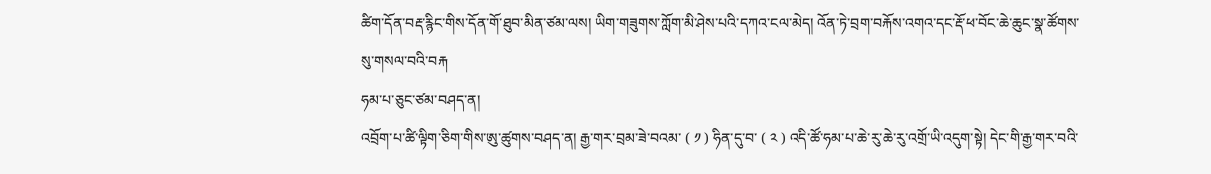ཚིག་དོན་བརྡ་རྙིང་གིས་དོན་གོ་ཐུབ་མིན་ཙམ་ལས། ཡིག་གཟུགས་ཀློག་མི་ཤེས་པའི་དཀའ་ངལ་མེད། འོན་ཏེ་བྲག་བརྐོས་འགའ་དང་རྡོ་ཕ་བོང་ཆེ་ཆུང་སྣ་ཚོགས་སུ་གསལ་བའི་བརྐ
ཧམ་པ་ཅུང་ཙམ་བཤད་ན།
འབྲོག་པ་ཚི་ལྟིག་ཅིག་གིས་ཨུ་ཚུགས་བཤད་ན། རྒྱ་གར་བྲམ་ཟེ་བའམ་ ( ༡ ) ཧིན་དུ་བ་ ( ༢ ) འདི་ཚོ་ཧམ་པ་ཆེ་རུ་ཆེ་རུ་འགྲོ་ཡི་འདུག་སྟེ། དེང་གི་རྒྱ་གར་བའི་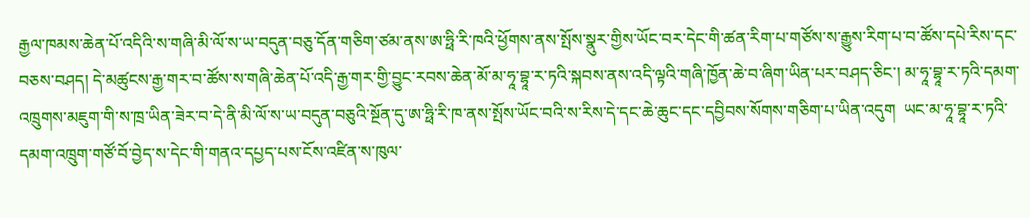རྒྱལ་ཁམས་ཆེན་པོ་འདིའི་ས་གཞི་མི་ལོ་ས་ཡ་བདུན་བཅུ་དོན་གཅིག་ཙམ་ནས་ཨ་ཧྥི་རི་ཁའི་ཕྱོགས་ནས་སྤོས་སྣུར་གྱིས་ཡོང་བར་དེང་གི་ཚན་རིག་པ་གཙོས་ས་རྒྱུས་རིག་པ་བ་ཚོས་དཔེ་རིས་དང་བཅས་བཤད། དེ་མཚུངས་རྒྱ་གར་བ་ཚོས་ས་གཞི་ཆེན་པོ་འདི་རྒྱ་གར་གྱི་བྱུང་རབས་ཆེན་མོ་མ་ཧཱ་བྷཱ་ར་ཏའི་སྐབས་ནས་འདི་ལྟའི་གཞི་ཁྱོན་ཆེ་བ་ཞིག་ཡིན་པར་བཤད་ཅིང་། མ་ཧཱ་བྷཱ་ར་ཏའི་དམག་འཁྲུགས་མཇུག་གི་ས་ཁྲ་ཡིན་ཟེར་བ་དེ་ནི་མི་ལོ་ས་ཡ་བདུན་བཅུའི་སྔོན་དུ་ཨ་ཧྥི་རི་ཁ་ནས་སྤོས་ཡོང་བའི་ས་རིས་དེ་དང་ཆེ་ཆུང་དང་དབྱིབས་སོགས་གཅིག་པ་ཡིན་འདུག  ཡང་མ་ཧཱ་བྷཱ་ར་ཏའི་དམག་འཁྲུག་གཙོ་བོ་བྱེད་ས་དེང་གི་གནའ་དཔྱད་པས་ངོས་འཛིན་ས་ཁུལ་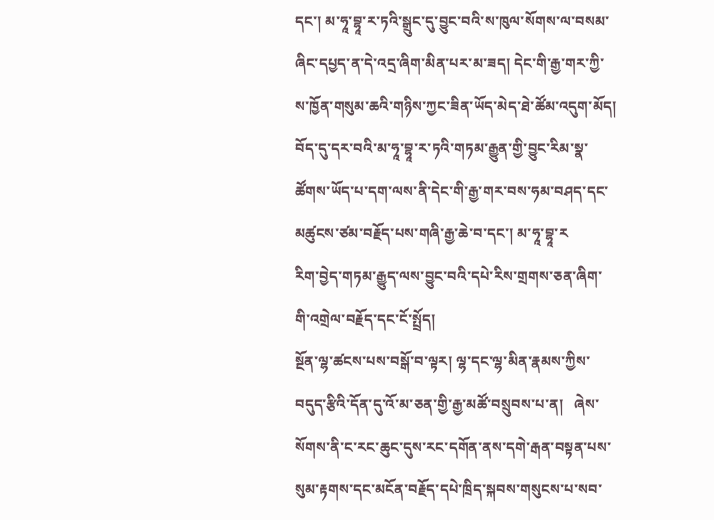དང་། མ་ཧཱ་བྷཱ་ར་ཏའི་སྒྲུང་དུ་བྱུང་བའི་ས་ཁུལ་སོགས་ལ་བསམ་ཞིང་དཔྱད་ན་དེ་འདྲ་ཞིག་མིན་པར་མ་ཟད། དེང་གི་རྒྱ་གར་ཀྱི་ས་ཁྱོན་གསུམ་ཆའི་གཉིས་ཀྱང་ཟིན་ཡོད་མེད་ཐེ་ཚོམ་འདུག་མོད། བོད་དུ་དར་བའི་མ་ཧཱ་བྷཱ་ར་ཏའི་གཏམ་རྒྱུན་གྱི་བྱུང་རིམ་སྣ་ཚོགས་ཡོད་པ་དག་ལས་ནི་དེང་གི་རྒྱ་གར་བས་ཧམ་བཤད་དང་མཚུངས་ཙམ་བརྗོད་པས་གཞི་རྒྱ་ཆེ་བ་དང་། མ་ཧཱ་བྷཱ་ར
རིག་བྱེད་གཏམ་རྒྱུད་ལས་བྱུང་བའི་དཔེ་རིས་གྲགས་ཅན་ཞིག་གི་འགྲེལ་བརྗོད་དང་ངོ་སྤྲོད།
སྔོན་ལྷ་ཚངས་པས་བསྒོ་བ་ལྟར། ལྷ་དང་ལྷ་མིན་རྣམས་ཀྱིས་བདུད་རྩིའི་དོན་དུ་འོ་མ་ཅན་གྱི་རྒྱ་མཚོ་བསྲུབས་པ་ན།   ཞེས་སོགས་ནི་ང་རང་ཆུང་དུས་རང་དགོན་ནས་དགེ་རྒན་བསྟན་པས་སུམ་རྟགས་དང་མངོན་བརྗོད་དཔེ་ཁྲིད་སྐབས་གསུངས་པ་སབ་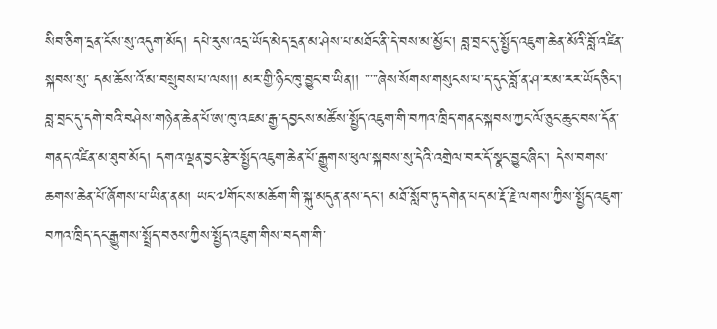སིབ་ཅིག་དྲན་ངོས་སུ་འདུག་མོད། དཔེ་རུས་འདྲ་ཡོད་མེད་དྲན་མ་ཤེས་པ་མཐོང་ནི་དེ་བས་མ་མྱོང་། བླ་བྲང་དུ་སྤྱོད་འཇུག་ཆེན་མོའི་བློ་འཛིན་སྐབས་སུ་ དམ་ཆོས་འོ་མ་བསྲུབས་པ་ལས།། མར་གྱི་ཉིང་ཁུ་བྱུང་བ་ཡིན།། ་་་་་ཞེས་སོགས་གསུངས་པ་ད་དུང་བློ་ན་ཤ་ར་མ་རར་ཡོད་ཅིང་། བླ་བྲང་དུ་དགེ་བའི་བཤེས་གཉེན་ཆེན་པོ་ཨ་ཁུ་འཇམ་རྒྱ་དབྱངས་མཚོས་སྤྱོད་འཇུག་གི་བཀའ་ཁྲིད་གནང་སྐབས་ཀྱང་ལོ་ཅུང་ཆུང་བས་དོན་གནད་འཛིན་མ་ཐུབ་མོད། དགའ་ལྡན་བྱང་རྩེར་སྤྱོད་འཇུག་ཆེན་པོ་རྒྱུགས་ཕུལ་སྐབས་སུ་དེའི་འགྲེལ་བར་དོ་སྣང་བྱུང་ཞིང་། དེས་བགས་ཆགས་ཆེན་པོ་ཞོགས་པ་ཡིན་ནམ། ཡང་༧གོང་ས་མཆོག་གི་སྐུ་མདུན་ནས་དང་། མཐོ་སློབ་ཏུ་དགེན་པད་མ་རྡོ་རྗེ་ལགས་ཀྱིས་སྤྱོད་འཇུག་བཀའ་ཁྲིད་དང་རྒྱུགས་སྤྲོད་བཅས་ཀྱིས་སྤྱོད་འཇུག་གིས་བདག་གི་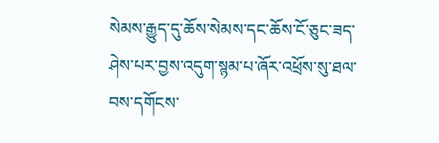སེམས་རྒྱུད་དུ་ཆོས་སེམས་དང་ཆོས་ངོ་ཅུང་ཟད་ཤེས་པར་བྱས་འདུག་སྙམ་པ་ཞོར་འཕྲོས་སུ་ཐལ་བས་དགོངས་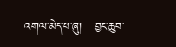འགལ་མེད་པ་ཞུ།   བྱང་ཆུབ་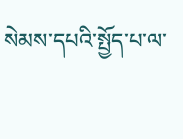སེམས་དཔའི་སྤྱོད་པ་ལ་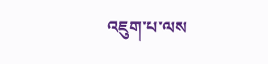འཇུག་པ་ལས